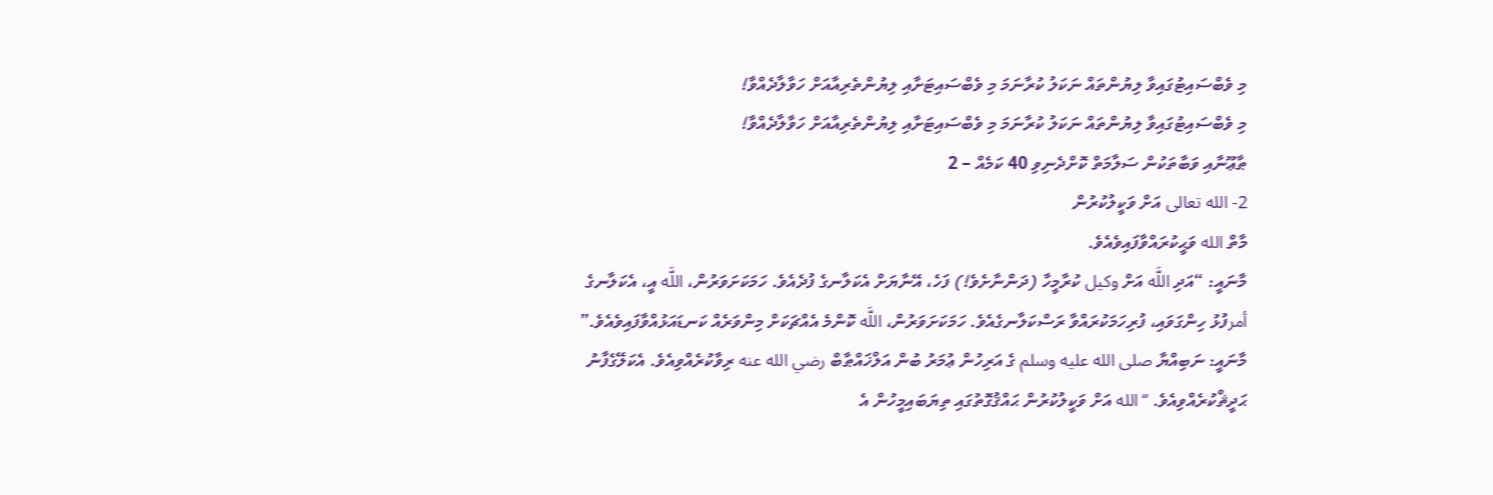މި ވެބްސައިޓުގައިވާ ލިޔުންތައް ނަކަލު ކުރާނަމަ މި ވެބްސައިޓަށާއި ލިޔުންތެރިއާއަށް ހަވާލާދެއްވާ!
މި ވެބްސައިޓުގައިވާ ލިޔުންތައް ނަކަލު ކުރާނަމަ މި ވެބްސައިޓަށާއި ލިޔުންތެރިއާއަށް ހަވާލާދެއްވާ!
ޠާޢޫނާއި ވަބާތަކުން ސަލާމަތް ކޮށްދެނިވި 40 ކަމެއް – 2
2- الله تعالى އަށް ވަކީލުކުރުން
މާތް الله ވަޙީކުރައްވާފައިވެއެވެ.
މާނައީ: “އަދި اللَّه އަށް وكيل ކުރާމީހާ (ދަންނާށެވެ!) ފަހެ، އޭނާޔަށް އެކަލާނގެ ފުދެއެވެ. ހަމަކަށަވަރުން، اللَّه އީ، އެކަލާނގެ أمرފުޅު ހިންގަވައި، ފުރިހަމަކުރައްވާ ރަސްކަލާނގެއެވެ. ހަމަކަށަވަރުން، اللَّه ކޮންމެ އެއްޗަކަށް މިންވަރެއް ކަނޑައަޅުއްވާފައިވެއެވެ.”
މާނައީ: ނަބިއްޔާ صلى الله عليه وسلم ގެ އަރިހުން ޢުމަރު ބުން އަލްޚައްޠާބް رضي الله عنه ރިވާކުރެއްވިއެވެ. އެކަލޭގެފާނު ޙަދީޘްކުރެއްވިއެވެ. “الله އަށް ވަކީލުކުރުން ޙައްޤުގޮތުގައި ތިޔަބައިމީހުން އެ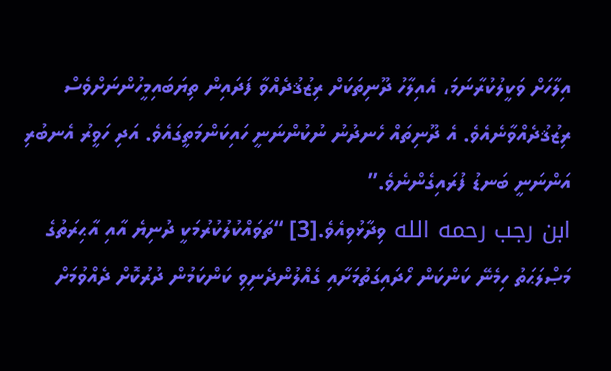އިލާހަށް ވަކީލުކުރާނަމަ، އެއިލާހު ދޫނިތަކަށް ރިޒުޤުދެއްވާ ފަދައިން ތިޔަބައިމީހުންނަށްވެސް ރިޒުޤުދެއްވާނެއެވެ. އެ ދޫނިތައް ހެނދުނު ނުކުންނަނީ ހައިކަންމަތީގައެވެ. އަދި ހަވީރު އެނބުރި އަންނަނީ ބަނޑު ފުރައިގެންނެވެ.”
ابن رجب رحمه الله ވިދާޅުވިއެވެ.[3] “ތަވައްކުލުކުރުމަކީ ދުނިޔެ އާއި އާޙިރަތުގެ މަޞްލަޙަތު ހިމެނޭ ކަންކަން ހޯދައިގަތުމަށާއި ގެއްލުންދެނިވި ކަންކަމުން ދުރުކޮށް ދެއްވުމަށް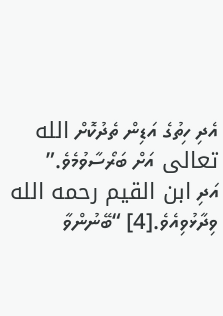އެދި ހިތުގެ އަޑިން ތެދުކޮށް الله تعالى އަށް ބަރޯސާވުމެވެ.”
އަދި ابن القيم رحمه الله ވިދާޅުވިއެވެ.[4] “ބޭނުންވާ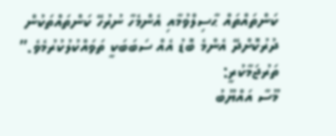ކަންތައްތައް ޙާސިލްވުމާއި އެންމެހާ ނުރުހޭ ކަންތައްތަކުން ދުރުކޮށްދޭ އެންމެ ބޮޑު އެއް ސަބަބަކީ ތަވައްކުލުކުރުމެވެ.”
ތަރުޖަމާކުރީ:
މޫސާ އައްޔޫބު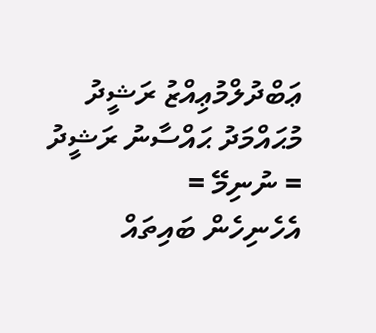ޢަބްދުލްމުޢިއްޒު ރަޝީދު
މުޙައްމަދު ޙައްސާނު ރަޝީދު
= ނުނިމޭ =
އެހެނިހެން ބައިތައް